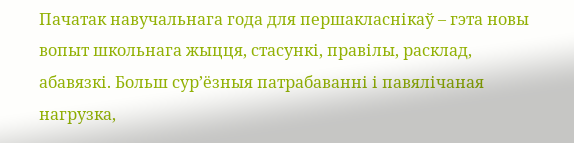Пачатак навучальнага года для першакласнікаў – гэта новы вопыт школьнага жыцця, стасункі, правілы, расклад, абавязкі. Больш сур’ёзныя патрабаванні і павялічаная нагрузка,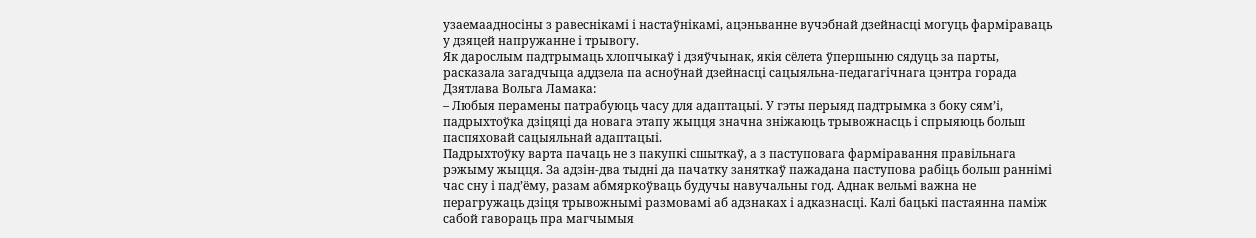узаемаадносіны з равеснікамі і настаўнікамі, ацэньванне вучэбнай дзейнасці могуць фарміраваць у дзяцей напружанне і трывогу.
Як дарослым падтрымаць хлопчыкаў і дзяўчынак, якія сёлета ўпершыню сядуць за парты, расказала загадчыца аддзела па асноўнай дзейнасці сацыяльна-педагагічнага цэнтра горада Дзятлава Вольга Ламака:
– Любыя перамены патрабуюць часу для адаптацыі. У гэты перыяд падтрымка з боку сям’і, падрыхтоўка дзіцяці да новага этапу жыцця значна зніжаюць трывожнасць і спрыяюць больш паспяховай сацыяльнай адаптацыі.
Падрыхтоўку варта пачаць не з пакупкі сшыткаў, а з паступовага фарміравання правільнага рэжыму жыцця. За адзін-два тыдні да пачатку заняткаў пажадана паступова рабіць больш раннімі час сну і пад’ёму, разам абмяркоўваць будучы навучальны год. Аднак вельмі важна не перагружаць дзіця трывожнымі размовамі аб адзнаках і адказнасці. Калі бацькі пастаянна паміж сабой гавораць пра магчымыя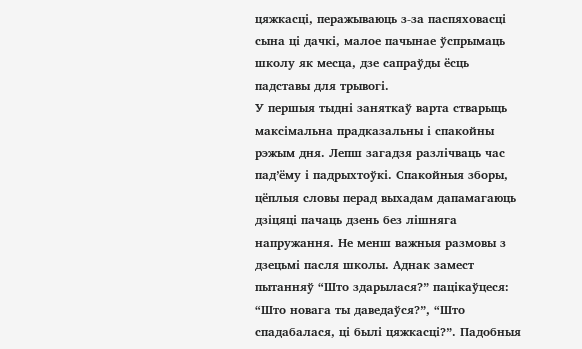цяжкасці, перажываюць з-за паспяховасці сына ці дачкі, малое пачынае ўспрымаць школу як месца, дзе сапраўды ёсць падставы для трывогі.
У першыя тыдні заняткаў варта стварыць максімальна прадказальны і спакойны рэжым дня. Лепш загадзя разлічваць час пад’ёму і падрыхтоўкі. Спакойныя зборы, цёплыя словы перад выхадам дапамагаюць дзіцяці пачаць дзень без лішняга напружання. Не менш важныя размовы з дзецьмі пасля школы. Аднак замест пытанняў “Што здарылася?” пацікаўцеся: “Што новага ты даведаўся?”, “Што спадабалася, ці былі цяжкасці?”. Падобныя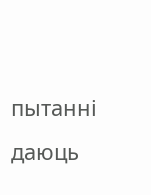пытанні даюць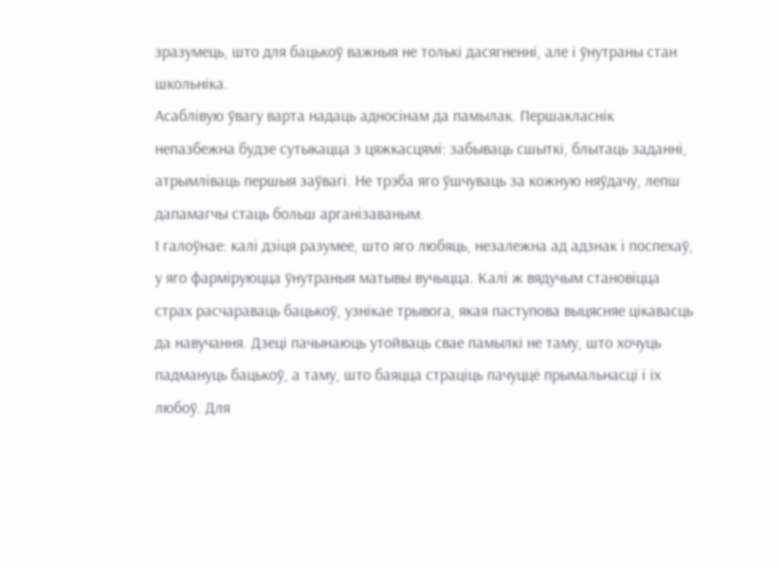зразумець, што для бацькоў важныя не толькі дасягненні, але і ўнутраны стан школьніка.
Асаблівую ўвагу варта надаць адносінам да памылак. Першакласнік непазбежна будзе сутыкацца з цяжкасцямі: забываць сшыткі, блытаць заданні, атрымліваць першыя заўвагі. Не трэба яго ўшчуваць за кожную няўдачу, лепш дапамагчы стаць больш арганізаваным.
І галоўнае: калі дзіця разумее, што яго любяць, незалежна ад адзнак і поспехаў, у яго фарміруюцца ўнутраныя матывы вучыцца. Калі ж вядучым становіцца страх расчараваць бацькоў, узнікае трывога, якая паступова выцясняе цікавасць да навучання. Дзеці пачынаюць утойваць свае памылкі не таму, што хочуць падмануць бацькоў, а таму, што баяцца страціць пачуццё прымальнасці і іх любоў. Для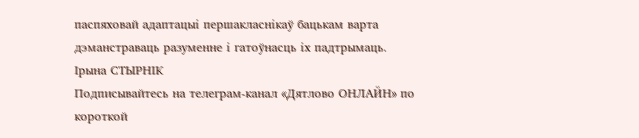паспяховай адаптацыі першакласнікаў бацькам варта дэманстраваць разуменне і гатоўнасць іх падтрымаць.
Ірына СТЫРНІК
Подписывайтесь на телеграм-канал «Дятлово ОНЛАЙН» по короткой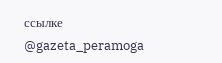ссылке @gazeta_peramoga